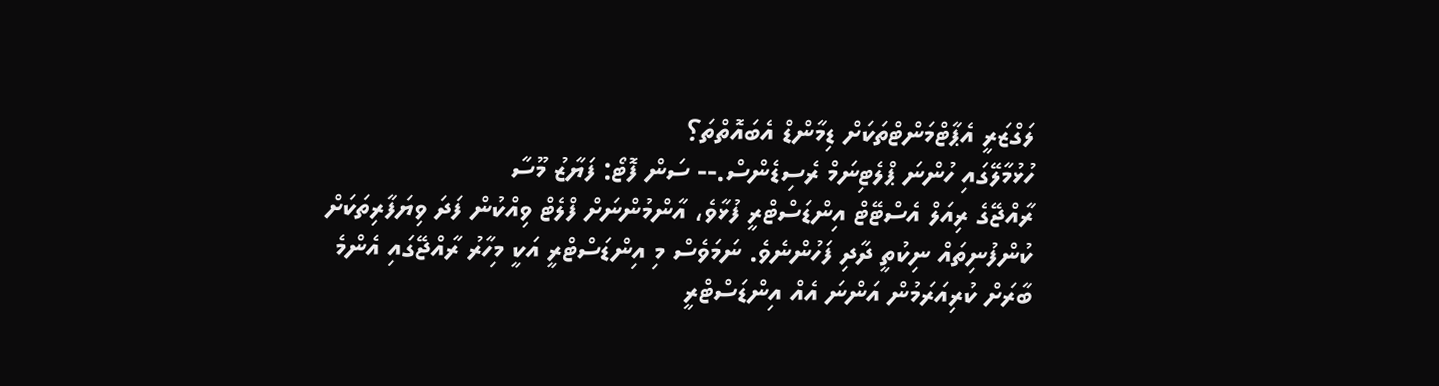ލަގްޒަރީ އެޕާޓްމަންޓްތަކަށް ޑިމާންޑް އެބައޮތްތަ؟
ހުޅުމާލޭގައި ހުންނަ ޕްލެޓިނަމް ރެސިޑެންސް.-- ސަން ފޮޓޯ: ފަޔާޒު މޫސާ
ރާއްޖޭގެ ރިއަލް އެސްޓޭޓް އިންޑަސްޓްރީ ފުޅާވެ، އާންމުންނަށް ފްލެޓް ވިއްކުން ފަދަ ވިޔަފާރިތަކަށް ކުންފުނިތައް ނިކުތީ ދާދި ފަހުންނެވެ. ނަމަވެސް މި އިންޑަސްޓްރީ އަކީ މިހާރު ރާއްޖޭގައި އެންމެ ބާރަށް ކުރިއަރަމުން އަންނަ އެއް އިންޑަސްޓްރީ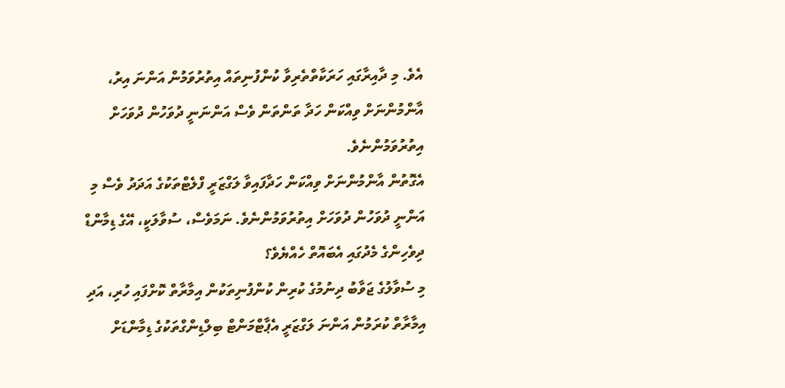އެވެ. މި ދާއިރާގައި ހަރަކާތްތެރިވާ ކުންފުނިތައް އިތުރުވަމުން އަންނަ އިރު، އާންމުންނަށް ވިއްކަން ހަދާ ތަންތަން ވެސް އަންނަނީ ދުވަހުން ދުވަހަށް އިތުރުވަމުންނެވެ.
އެގޮތުން އާންމުންނަށް ވިއްކަން ހަދާފައިވާ ލަގްޒަރީ ފްލެޓްތަކުގެ އަދަދު ވެސް މި އަންނީ ދުވަހުން ދުވަހަށް އިތުރުވަމުންނެވެ. ނަމަވެސް، ސުވާލަކީ، އޭގެ ޑިމާންޑް ދިވެހިންގެ މެދުގައި އެބައޮތް ހެއްޔެވެ؟
މި ސުވާލުގެ ޖަވާބު ދިނުމުގެ ކުރިން ކުންފުނިތަކުން އިމާރާތް ކޮށްފައި ހުރި، އަދި އިމާރާތް ކުރަމުން އަންނަ ލަގްޒަރީ އެޕާޓްމަންޓް ބިލްޑިންގްތަކުގެ ޑިމާންޑަށް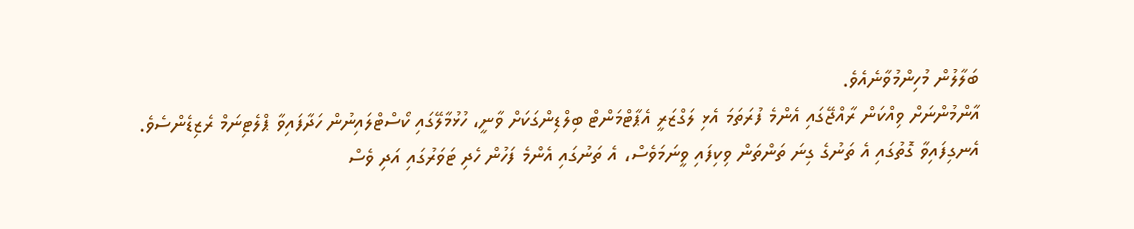ބަލާލުން މުހިންމުވާނެއެވެ.
އާންމުންނަށް ވިއްކަން ރާއްޖޭގައި އެންމެ ފުރަތަމަ އެޅި ލަގްޒަރީ އެޕާޓްމަންޓް ބިލްޑިންގަކަށް ވާނީ، ހުޅުމާލޭގައި ކޯސްޓްލައިނުން ހަދާފައިވާ ޕްލެޓިނަމް ރެޒިޑެންސެވެ. އެނގިފައިވާ ގޮތުގައި އެ ތަނުގެ ގިނަ ތަންތަން ވިކިފައި ވީނަމަވެސް، އެ ތަނުގައި އެންމެ ފަހުން ހެދި ޓަވަރުގައި އަދި ވެސް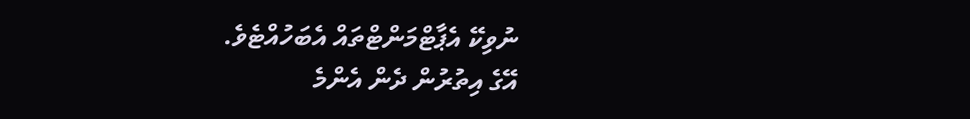ނުވިކޭ އެޕާޓްމަންޓްތައް އެބަހުއްޓެވެ.
އޭގެ އިތުރުން ދެން އެންމެ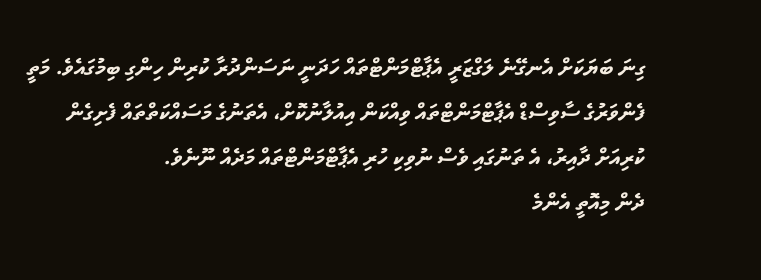ގިނަ ބަޔަކަށް އެނގޭނެ ލަގްޒަރީ އެޕާޓްމަންޓްތައް ހަދަނީ ނަސަންދުރާ ކުރިން ހިންގި ބިމުގައެވެ. މަތީ ފެންވަރުގެ ސާވިސްޑް އެޕާޓްމަންޓްތައް ވިއްކަން އިއުލާނުކޮށް، އެތަނުގެ މަސައްކަތްތައް ފެށިގެން ކުރިއަށް ދާއިރު، އެ ތަނުގައި ވެސް ނުވިކި ހުރި އެޕާޓްމަންޓްތައް މަދެއް ނޫނެވެ.
ދެން މިއޮތީ އެންމެ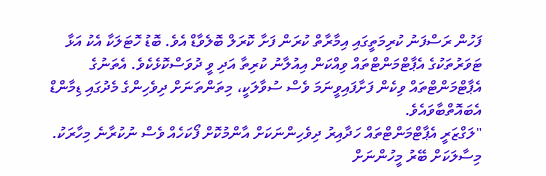ފަހުން ރަސްފަނު ކުރިމަތީގައި އިމާރާތް ކުރަން ފަށާ ކޮރަލް ބޮލެވާޑް އެވެ. ބޮޑު ހޮޓަލަކާ އެކު އަޅާ ޓަވަރުތަކުގެ އެޕާޓްމަންޓްތައް ވިއްކަން އިއުލާނު ކުރިތާ އަދި ވީ ދުވަސްކޮޅެކެވެ. އެތަނުގެ އެޕާޓްމަންޓްތައް ވިކެން ފަށާފައިވީނަމަ ވެސް ސުވާލަކީ، މިތަންތަނަށް ދިވެހިންގެ މެދުގައި ޑިމާންޑް އެބައޮތްބާވައެވެ.
"ލަގްޒަރީ އެޕާޓްމަންޓްތައް ހަދާއިރު ދިވެހިންނަކަށް އާންމުކޮށް ފޯކަހެއް ވެސް ނުކުރާނެ މިހާރަކު. މިސާލަކަށް ބޭރު މީހުންނަށް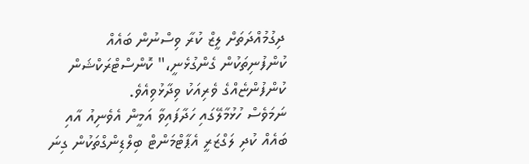ދިގުމުއްދަތަށް ލީޒް ކުރާ ވިސްނުން ބައެއް ކުންފުނިތަކުން ގެންގުޅެނީ،" ކޮންސްޓްރަކްޝަން ކުންފުންޏެއްގެ ވެރިއަކު ވިދާޅުވިއެވެ.
ނަމަވެސް ހުޅުމާލޭގައި ހަދާފައިވާ އަމީން އެވެނިއު އާއި ބައެއް ކުދި ލަގްޒަރީ އެޕާޓްމަންޓް ބިލްޑިންގްތަކުން ގިނަ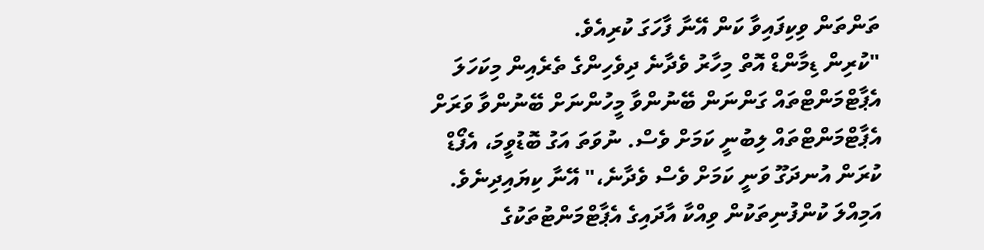ތަންތަން ވިކިފައިވާ ކަން އޭނާ ފާހަގަ ކުރިއެވެ.
"ކުރިން ޑިމާންޑް އޮތް މިހާރު ވެދާނެ ދިވެހިންގެ ތެރެއިން މިކަހަލަ އެޕާޓްމަންޓްތައް ގަންނަން ބޭނުންވާ މީހުންނަށް ބޭނުންވާ ވަރަށް އެޕާޓްމަންޓްތައް ލިބުނީ ކަމަށް ވެސް. ނުވަތަ އަގު ބޮޑުވީމަ، އެފޯޑް ކުރަން އުނދަގޫ ވަނީ ކަމަށް ވެސް ވެދާނެ،" އޭނާ ކިޔައިދިނެވެ.
އަމިއްލަ ކުންފުނިތަކުން ވިއްކާ އާދައިގެ އެޕާޓްމަންޓުތަކުގެ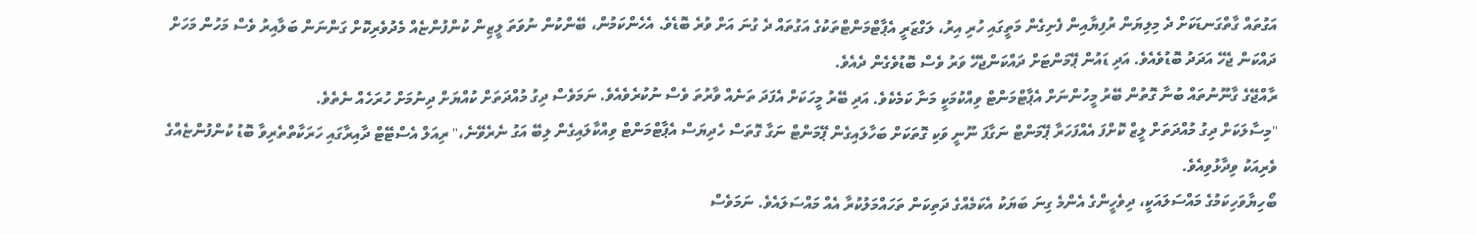އަގުތައް ގާތްގަނޑަކަށް ދެ މިލިޔަން ރުފިޔާއިން ފެށިގެން މަތީގައި ހުރި އިރު، ލަގްޒަރީ އެޕާޓްމަންޓްތަކުގެ އަގުތައް ދެ ގުނަ އަށް ވުރެ ބޮޑެވެ. އެހެންކަމުން، ބޭންކުން ނުވަތަ ލީޒިން ކުންފުންޏެއް މެދުވެރިކޮށް ގަންނަން ބަލާއިރު ވެސް މަހުން މަހަށް ދައްކަން ޖެހޭ އަދަދު ބޮޑުވެއެވެ. އަދި ޑައުން ޕޭމަންޓަށް ދައްކަންޖެހޭ ވަރު ވެސް ބޮޑުވެގެން ދެއެވެ.
ރާއްޖޭގެ ގާނޫނުތައް ބުނާ ގޮތުން ބޭރު މީހުންނަށް އެޕާޓްމަންޓް ވިއްކުމަކީ މަނާ ކަމެކެވެ. އަދި ބޭރު މީހަކަށް އެފަދަ ތަނެއް ވާރުތަ ވެސް ނުކުރެވެއެވެ. ނަމަވެސް ދިގު މުއްދަތަށް ކުއްޔަށް ދިނުމަށް ހުރަހެއް ނެތެވެ.
"މިސާލަކަށް ދިގު މުއްދަތަށް ލީޒް ކޮށްފަ އެއްފަހަރާ ޕޭމަންޓް ނަގާފަ ނޫނީ ވަކި ގޮތަކަށް ބަހާލައިގެން ޕޭމަންޓް ނަގާ ގޮތަސް ހެދިޔަސް އެޕާޓްމަންޓް ވިއްކާލައިގެން ލިބޭ އަގު ނެރެވޭނެ،" ރިއަލް އެސްޓޭޓް ދާއިރާގައި ހަރަކާތްތެރިވާ ބޮޑު ކުންފުންޏެއްގެ ވެރިއަކު ވިދާޅުވިއެވެ.
ބޯހިޔާވަހިކަމުގެ މައްސަލައަކީ، ދިވެހީންގެ އެންމެ ގިނަ ބަޔަކު އެކަމެއްގެ ދަތިކަން ތަހައްމަލުކުރާ އެއް މައްސަލައެވެ. ނަމަވެސް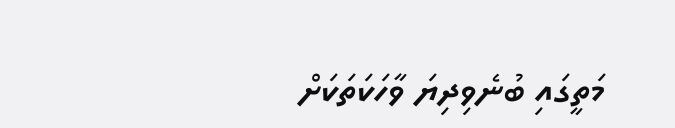މަތީގައި ބުނެވިދިޔަ ވާހަކަތަކަށް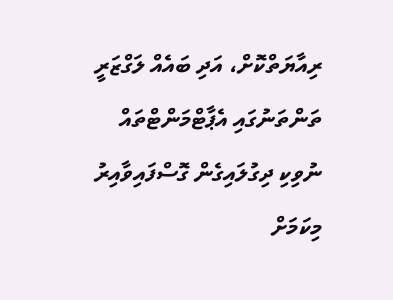ރިއާޔަތްކޮށް، އަދި ބައެއް ލަގްޒަރީ ތަންތަނުގައި އެޕާޓްމަންޓްތައް ނުވިކި ދިގުލައިގެން ގޮސްފައިވާއިރު މިކަމަށް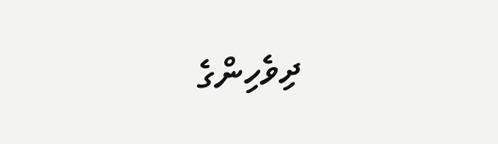ދިވެހިންގެ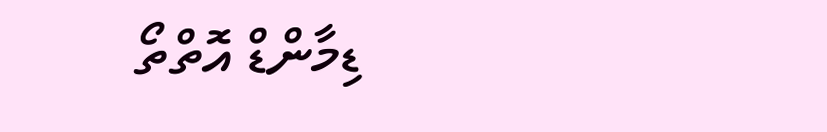ޑިމާންޑް އޮތްތޯ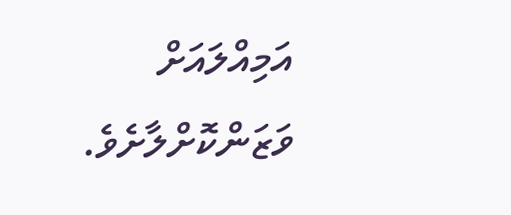އަމިއްލައަށް ވަޒަންކޮށްލާށެވެ.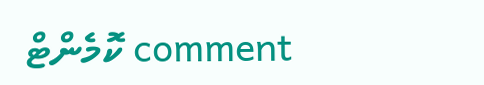comment ކޮމެންޓް